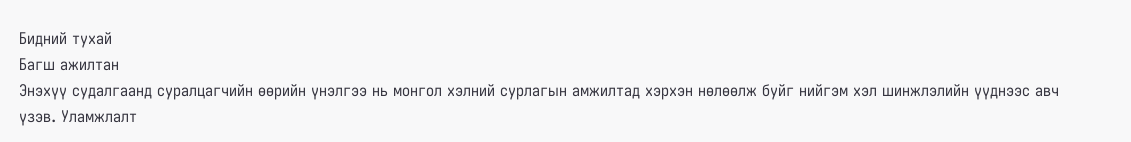Бидний тухай
Багш ажилтан
Энэхүү судалгаанд суралцагчийн өөрийн үнэлгээ нь монгол хэлний сурлагын амжилтад хэрхэн нөлөөлж буйг нийгэм хэл шинжлэлийн үүднээс авч үзэв. Уламжлалт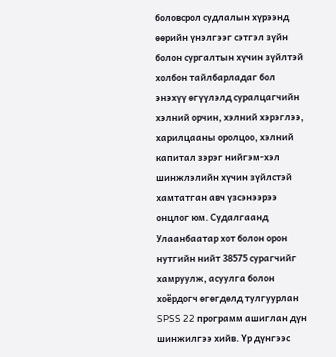боловсрол судлалын хүрээнд өөрийн үнэлгээг сэтгэл зүйн болон сургалтын хүчин зүйлтэй холбон тайлбарладаг бол энэхүү өгүүлэлд суралцагчийн хэлний орчин, хэлний хэрэглээ, харилцааны оролцоо, хэлний капитал зэрэг нийгэм-хэл шинжлэлийн хүчин зүйлстэй хамтатган авч үзсэнээрээ онцлог юм. Судалгаанд Улаанбаатар хот болон орон нутгийн нийт 38575 сурагчийг хамруулж, асуулга болон хоёрдогч өгөгдөлд тулгуурлан SPSS 22 программ ашиглан дүн шинжилгээ хийв. Үр дүнгээс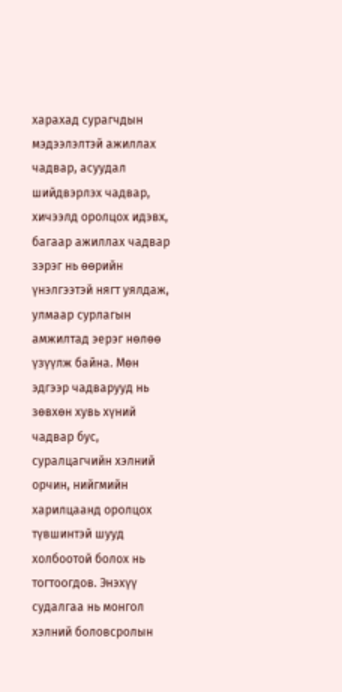харахад сурагчдын мэдээлэлтэй ажиллах чадвар, асуудал шийдвэрлэх чадвар, хичээлд оролцох идэвх, багаар ажиллах чадвар зэрэг нь өөрийн үнэлгээтэй нягт уялдаж, улмаар сурлагын амжилтад эерэг нөлөө үзүүлж байна. Мөн эдгээр чадварууд нь зөвхөн хувь хүний чадвар бус, суралцагчийн хэлний орчин, нийгмийн харилцаанд оролцох түвшинтэй шууд холбоотой болох нь тогтоогдов. Энэхүү судалгаа нь монгол хэлний боловсролын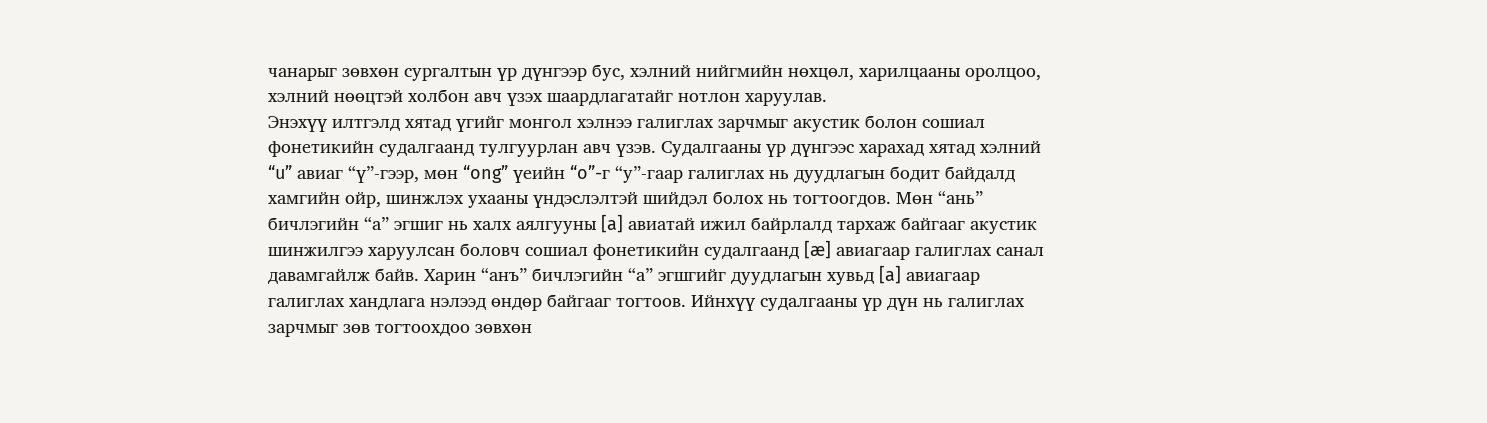чанарыг зөвхөн сургалтын үр дүнгээр бус, хэлний нийгмийн нөхцөл, харилцааны оролцоо, хэлний нөөцтэй холбон авч үзэх шаардлагатайг нотлон харуулав.
Энэхүү илтгэлд хятад үгийг монгол хэлнээ галиглах зарчмыг акустик болон сошиал фонетикийн судалгаанд тулгуурлан авч үзэв. Судалгааны үр дүнгээс харахад хятад хэлний “u” авиаг “ү”-гээр, мөн “ong” үеийн “o”-г “у”-гаар галиглах нь дуудлагын бодит байдалд хамгийн ойр, шинжлэх ухааны үндэслэлтэй шийдэл болох нь тогтоогдов. Мөн “ань” бичлэгийн “а” эгшиг нь халх аялгууны [a] авиатай ижил байрлалд тархаж байгааг акустик шинжилгээ харуулсан боловч сошиал фонетикийн судалгаанд [æ] авиагаар галиглах санал давамгайлж байв. Харин “анъ” бичлэгийн “а” эгшгийг дуудлагын хувьд [a] авиагаар галиглах хандлага нэлээд өндөр байгааг тогтоов. Ийнхүү судалгааны үр дүн нь галиглах зарчмыг зөв тогтоохдоо зөвхөн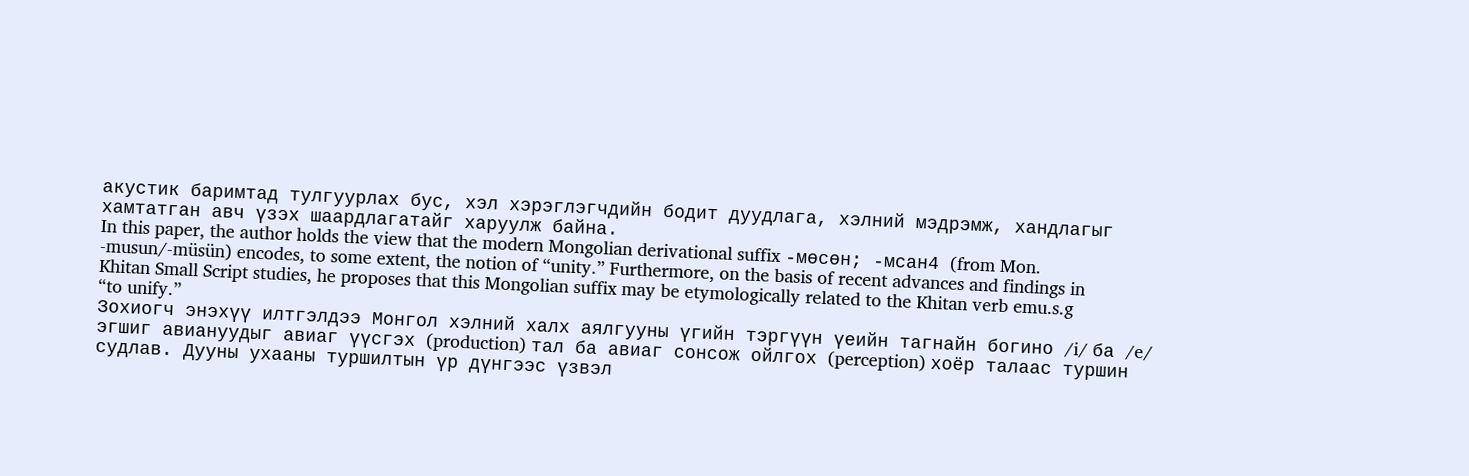акустик баримтад тулгуурлах бус, хэл хэрэглэгчдийн бодит дуудлага, хэлний мэдрэмж, хандлагыг хамтатган авч үзэх шаардлагатайг харуулж байна.
In this paper, the author holds the view that the modern Mongolian derivational suffix -мөсөн; -мсан4 (from Mon. -musun/-müsün) encodes, to some extent, the notion of “unity.” Furthermore, on the basis of recent advances and findings in Khitan Small Script studies, he proposes that this Mongolian suffix may be etymologically related to the Khitan verb emu.s.g “to unify.”
Зохиогч энэхүү илтгэлдээ Монгол хэлний халх аялгууны үгийн тэргүүн үеийн тагнайн богино /i/ ба /e/ эгшиг авиануудыг авиаг үүсгэх (production) тал ба авиаг сонсож ойлгох (perception) хоёр талаас туршин судлав. Дууны ухааны туршилтын үр дүнгээс үзвэл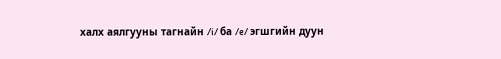халх аялгууны тагнайн /i/ ба /e/ эгшгийн дуун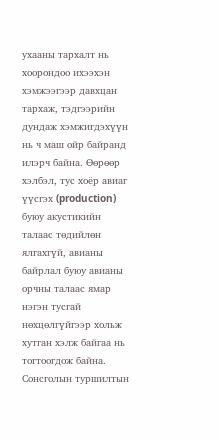ухааны тархалт нь хоорондоо ихээхэн хэмжээгээр давхцан тархаж, тэдгээрийн дундаж хэмжигдэхүүн нь ч маш ойр байранд илэрч байна. Өөрөөр хэлбэл, тус хоёр авиаг үүсгэх (production) буюу акустикийн талаас төдийлөн ялгахгүй, авианы байрлал буюу авианы орчны талаас ямар нэгэн тусгай нөхцөлгүйгээр хольж хутган хэлж байгаа нь тогтоогдож байна. Сонсголын туршилтын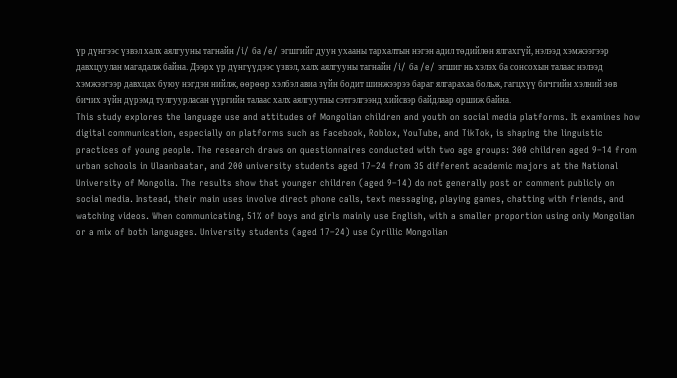үр дүнгээс үзвэл халх аялгууны тагнайн /i/ ба /e/ эгшгийг дуун ухааны тархалтын нэгэн адил төдийлөн ялгахгүй, нэлээд хэмжээгээр давхцуулан магадалж байна. Дээрх үр дүнгүүдээс үзвэл, халх аялгууны тагнайн /i/ ба /e/ эгшиг нь хэлэх ба сонсохын талаас нэлээд хэмжээгээр давхцах буюу нэгдэн нийлж, өөрөөр хэлбэл авиа зүйн бодит шинжээрээ бараг ялгарахаа больж, гагцхүү бичгийн хэлний зөв бичих зүйн дүрэмд тулгуурласан үүргийн талаас халх аялгуутны сэтгэлгээнд хийсвэр байдлаар оршиж байна.
This study explores the language use and attitudes of Mongolian children and youth on social media platforms. It examines how digital communication, especially on platforms such as Facebook, Roblox, YouTube, and TikTok, is shaping the linguistic practices of young people. The research draws on questionnaires conducted with two age groups: 300 children aged 9–14 from urban schools in Ulaanbaatar, and 200 university students aged 17–24 from 35 different academic majors at the National University of Mongolia. The results show that younger children (aged 9–14) do not generally post or comment publicly on social media. Instead, their main uses involve direct phone calls, text messaging, playing games, chatting with friends, and watching videos. When communicating, 51% of boys and girls mainly use English, with a smaller proportion using only Mongolian or a mix of both languages. University students (aged 17–24) use Cyrillic Mongolian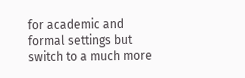for academic and formal settings but switch to a much more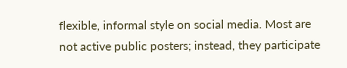flexible, informal style on social media. Most are not active public posters; instead, they participate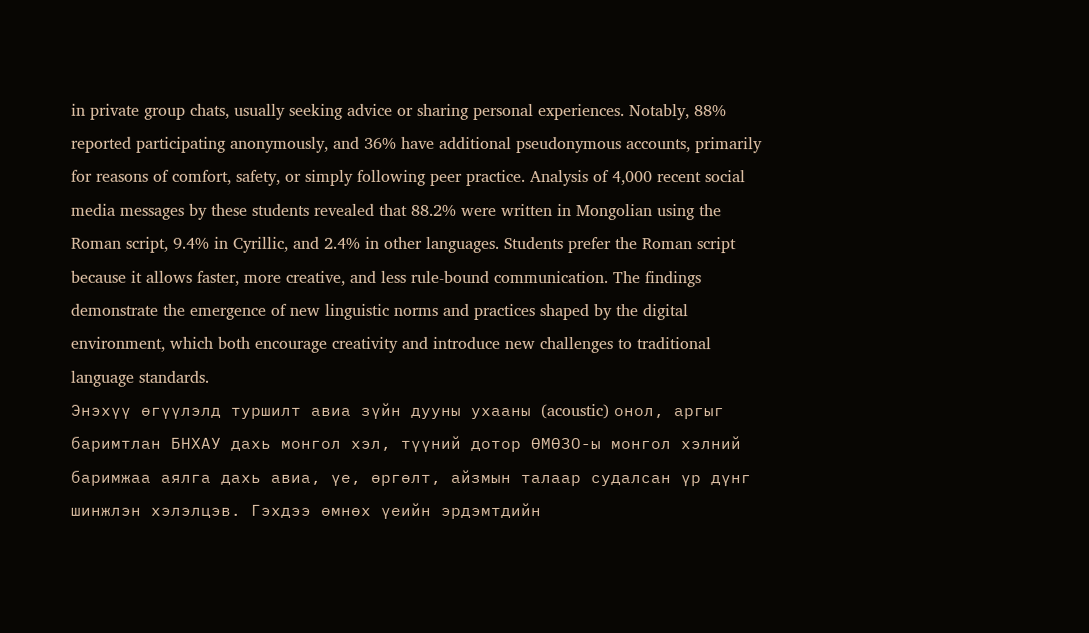in private group chats, usually seeking advice or sharing personal experiences. Notably, 88% reported participating anonymously, and 36% have additional pseudonymous accounts, primarily for reasons of comfort, safety, or simply following peer practice. Analysis of 4,000 recent social media messages by these students revealed that 88.2% were written in Mongolian using the Roman script, 9.4% in Cyrillic, and 2.4% in other languages. Students prefer the Roman script because it allows faster, more creative, and less rule-bound communication. The findings demonstrate the emergence of new linguistic norms and practices shaped by the digital environment, which both encourage creativity and introduce new challenges to traditional language standards.
Энэхүү өгүүлэлд туршилт авиа зүйн дууны ухааны (acoustic) онол, аргыг баримтлан БНХАУ дахь монгол хэл, түүний дотор ӨМӨЗО-ы монгол хэлний баримжаа аялга дахь авиа, үе, өргөлт, айзмын талаар судалсан үр дүнг шинжлэн хэлэлцэв. Гэхдээ өмнөх үеийн эрдэмтдийн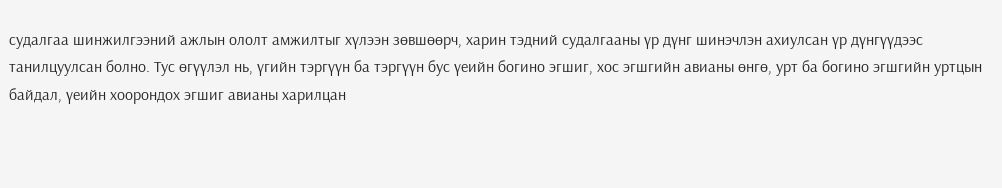судалгаа шинжилгээний ажлын ололт амжилтыг хүлээн зөвшөөрч, харин тэдний судалгааны үр дүнг шинэчлэн ахиулсан үр дүнгүүдээс танилцуулсан болно. Тус өгүүлэл нь, үгийн тэргүүн ба тэргүүн бус үеийн богино эгшиг, хос эгшгийн авианы өнгө, урт ба богино эгшгийн уртцын байдал, үеийн хоорондох эгшиг авианы харилцан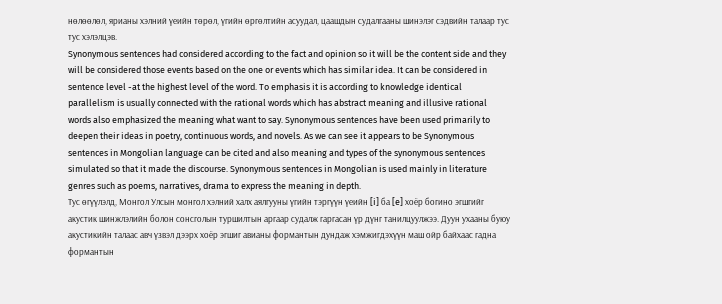нөлөөлөл, ярианы хэлний үеийн төрөл, үгийн өргөлтийн асуудал, цаашдын судалгааны шинэлэг сэдвийн талаар тус тус хэлэлцэв.
Synonymous sentences had considered according to the fact and opinion so it will be the content side and they will be considered those events based on the one or events which has similar idea. It can be considered in sentence level -at the highest level of the word. To emphasis it is according to knowledge identical parallelism is usually connected with the rational words which has abstract meaning and illusive rational words also emphasized the meaning what want to say. Synonymous sentences have been used primarily to deepen their ideas in poetry, continuous words, and novels. As we can see it appears to be Synonymous sentences in Mongolian language can be cited and also meaning and types of the synonymous sentences simulated so that it made the discourse. Synonymous sentences in Mongolian is used mainly in literature genres such as poems, narratives, drama to express the meaning in depth.
Тус өгүүлэлд, Монгол Улсын монгол хэлний халх аялгууны үгийн тэргүүн үеийн [i] ба [e] хоёр богино эгшгийг акустик шинжлэлийн болон сонсголын туршилтын аргаар судалж гаргасан үр дүнг танилцуулжээ. Дуун ухааны буюу акустикийн талаас авч үзвэл дээрх хоёр эгшиг авианы формантын дундаж хэмжигдэхүүн маш ойр байхаас гадна формантын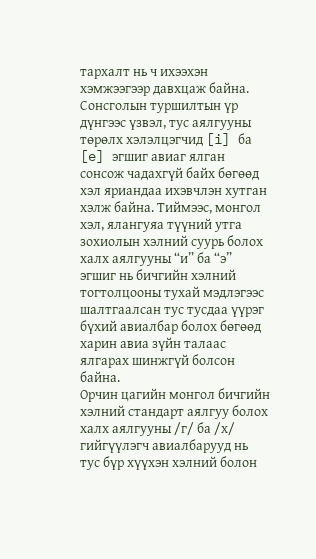тархалт нь ч ихээхэн хэмжээгээр давхцаж байна. Сонсголын туршилтын үр дүнгээс үзвэл, тус аялгууны төрөлх хэлэлцэгчид [i] ба [e] эгшиг авиаг ялган сонсож чадахгүй байх бөгөөд хэл яриандаа ихэвчлэн хутган хэлж байна. Тиймээс, монгол хэл, ялангуяа түүний утга зохиолын хэлний суурь болох халх аялгууны “и” ба “э” эгшиг нь бичгийн хэлний тогтолцооны тухай мэдлэгээс шалтгаалсан тус тусдаа үүрэг бүхий авиалбар болох бөгөөд харин авиа зүйн талаас ялгарах шинжгүй болсон байна.
Орчин цагийн монгол бичгийн хэлний стандарт аялгуу болох халх аялгууны /г/ ба /х/ гийгүүлэгч авиалбарууд нь тус бүр хүүхэн хэлний болон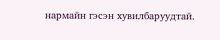нармайн гэсэн хувилбаруудтай.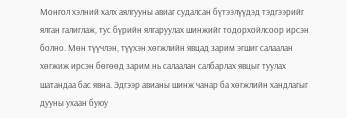Монгол хэлний халх аялгууны авиаг судалсан бүтээлүүдэд тэдгээрийг ялган галиглаж, тус бүрийн ялгаруулах шинжийг тодорхойлсоор ирсэн болно. Мөн түүчлэн, түүхэн хөгжлийн явцад зарим эгшиг салаалан хөгжиж ирсэн бөгөөд зарим нь салаалан салбарлах явцыг туулах шатандаа бас явна. Эдгээр авианы шинж чанар ба хөгжлийн хандлагыг дууны ухаан буюу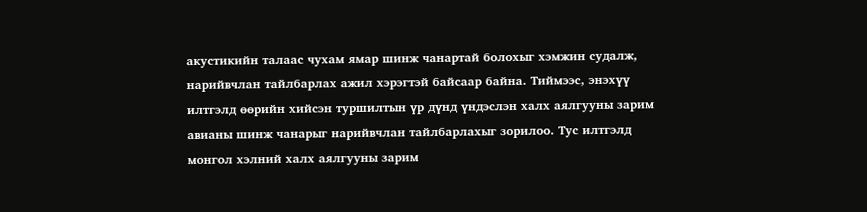акустикийн талаас чухам ямар шинж чанартай болохыг хэмжин судалж, нарийвчлан тайлбарлах ажил хэрэгтэй байсаар байна. Тиймээс, энэхүү илтгэлд өөрийн хийсэн туршилтын үр дүнд үндэслэн халх аялгууны зарим авианы шинж чанарыг нарийвчлан тайлбарлахыг зорилоо. Тус илтгэлд монгол хэлний халх аялгууны зарим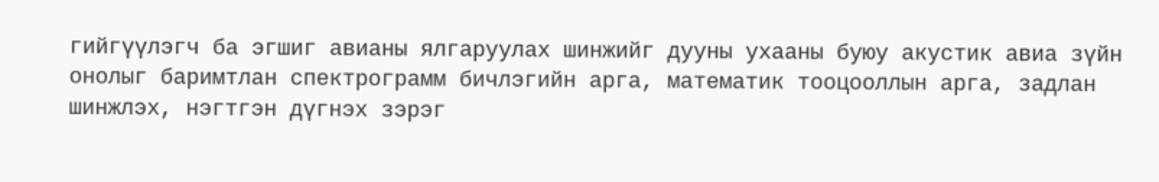гийгүүлэгч ба эгшиг авианы ялгаруулах шинжийг дууны ухааны буюу акустик авиа зүйн онолыг баримтлан спектрограмм бичлэгийн арга, математик тооцооллын арга, задлан шинжлэх, нэгтгэн дүгнэх зэрэг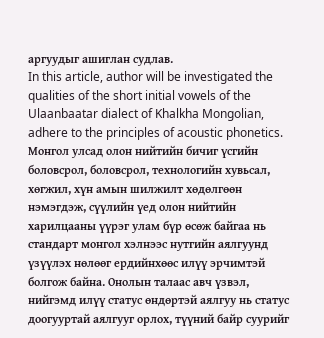аргуудыг ашиглан судлав.
In this article, author will be investigated the qualities of the short initial vowels of the Ulaanbaatar dialect of Khalkha Mongolian, adhere to the principles of acoustic phonetics.
Монгол улсад олон нийтийн бичиг үсгийн боловсрол, боловсрол, технологийн хувьсал, хөгжил, хүн амын шилжилт хөдөлгөөн нэмэгдэж, сүүлийн үед олон нийтийн харилцааны үүрэг улам бүр өсөж байгаа нь стандарт монгол хэлнээс нутгийн аялгуунд үзүүлэх нөлөөг ердийнхөөс илүү эрчимтэй болгож байна. Онолын талаас авч үзвэл, нийгэмд илүү статус өндөртэй аялгуу нь статус доогууртай аялгууг орлох, түүний байр суурийг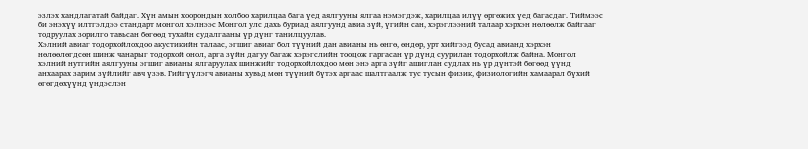эзлэх хандлагатай байдаг. Хүн амын хоорондын холбоо харилцаа бага үед аялгууны ялгаа нэмэгдэж, харилцаа илүү өргөжих үед багасдаг. Тиймээс би энэхүү илтгэлдээ стандарт монгол хэлнээс Монгол улс дахь буриад аялгуунд авиа зүй, үгийн сан, хэрэглээний талаар хэрхэн нөлөөлж байгааг тодруулах зорилго тавьсан бөгөөд тухайн судалгааны үр дүнг танилцуулав.
Хэлний авиаг тодорхойлохдоо акустикийн талаас, эгшиг авиаг бол түүний дан авианы нь өнгө, өндөр, урт хийгээд бусад авианд хэрхэн нөлөөлөгдсөн шинж чанарыг тодорхой онол, арга зүйн дагуу багаж хэрэгслийн тооцож гаргасан үр дүнд суурилан тодорхойлж байна. Монгол хэлний нутгийн аялгууны эгшиг авианы ялгаруулах шинжийг тодорхойлохдоо мөн энэ арга зүйг ашиглан судлах нь үр дүнтэй бөгөөд үүнд анхаарах зарим зүйлийг авч үзэв. Гийгүүлэгч авианы хувьд мөн түүний бүтэх аргаас шалтгаалж тус тусын физик, физиологийн хамаарал бүхий өгөгдөхүүнд үндэслэн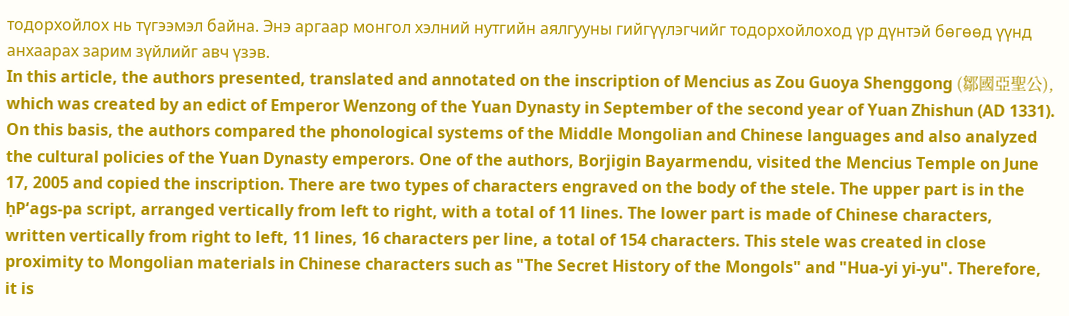тодорхойлох нь түгээмэл байна. Энэ аргаар монгол хэлний нутгийн аялгууны гийгүүлэгчийг тодорхойлоход үр дүнтэй бөгөөд үүнд анхаарах зарим зүйлийг авч үзэв.
In this article, the authors presented, translated and annotated on the inscription of Mencius as Zou Guoya Shenggong (鄒國亞聖公), which was created by an edict of Emperor Wenzong of the Yuan Dynasty in September of the second year of Yuan Zhishun (AD 1331). On this basis, the authors compared the phonological systems of the Middle Mongolian and Chinese languages and also analyzed the cultural policies of the Yuan Dynasty emperors. One of the authors, Borjigin Bayarmendu, visited the Mencius Temple on June 17, 2005 and copied the inscription. There are two types of characters engraved on the body of the stele. The upper part is in the ḥPʻags-pa script, arranged vertically from left to right, with a total of 11 lines. The lower part is made of Chinese characters, written vertically from right to left, 11 lines, 16 characters per line, a total of 154 characters. This stele was created in close proximity to Mongolian materials in Chinese characters such as "The Secret History of the Mongols" and "Hua-yi yi-yu". Therefore, it is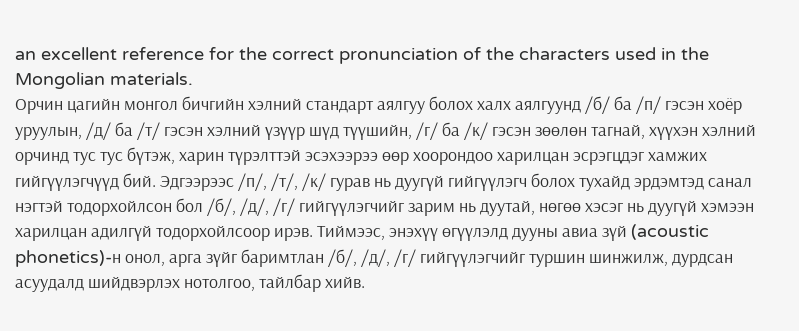an excellent reference for the correct pronunciation of the characters used in the Mongolian materials.
Орчин цагийн монгол бичгийн хэлний стандарт аялгуу болох халх аялгуунд /б/ ба /п/ гэсэн хоёр уруулын, /д/ ба /т/ гэсэн хэлний үзүүр шүд түүшийн, /г/ ба /к/ гэсэн зөөлөн тагнай, хүүхэн хэлний орчинд тус тус бүтэж, харин түрэлттэй эсэхээрээ өөр хоорондоо харилцан эсрэгцдэг хамжих гийгүүлэгчүүд бий. Эдгээрээс /п/, /т/, /к/ гурав нь дуугүй гийгүүлэгч болох тухайд эрдэмтэд санал нэгтэй тодорхойлсон бол /б/, /д/, /г/ гийгүүлэгчийг зарим нь дуутай, нөгөө хэсэг нь дуугүй хэмээн харилцан адилгүй тодорхойлсоор ирэв. Тиймээс, энэхүү өгүүлэлд дууны авиа зүй (acoustic phonetics)-н онол, арга зүйг баримтлан /б/, /д/, /г/ гийгүүлэгчийг туршин шинжилж, дурдсан асуудалд шийдвэрлэх нотолгоо, тайлбар хийв.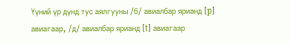Үүний үр дүнд тус аялгууны /б/ авиалбар ярианд [p] авиагаар, /д/ авиалбар ярианд [t] авиагаар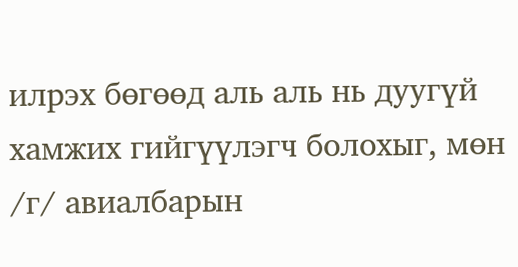илрэх бөгөөд аль аль нь дуугүй хамжих гийгүүлэгч болохыг, мөн /г/ авиалбарын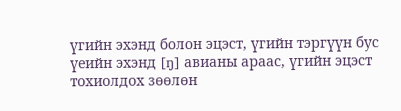үгийн эхэнд болон эцэст, үгийн тэргүүн бус үеийн эхэнд [ŋ] авианы араас, үгийн эцэст тохиолдох зөөлөн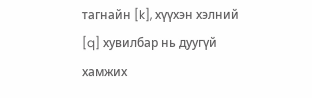тагнайн [k], хүүхэн хэлний [q] хувилбар нь дуугүй хамжих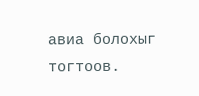авиа болохыг тогтоов.